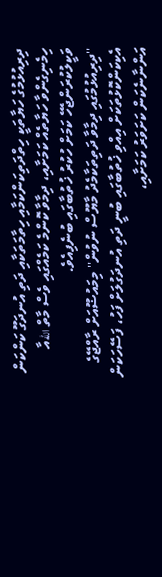ދިރިއުޅުމުގެ ހަޔާތަކީ ހިތްދަތިކަންކަމާއި ހިތާމަތަކާއި ދަތި އުނދަގޫ ކަންކަން ހިމެނިގެންވާ ހަޔާތެއް ކަމަށާއި، ދިމާވާ ކޮންމެ ކަމެއްގައި ވެސް މާތް اللهއާ ވަކީލުކުރަންޖެހޭ ކަމަށް ހުކުރު ޚުތުބާގައި ބުނެފިއެވެ.
''ދިރިއުޅުމުގައި ދިމާވާ ދަތިތަކާމެދު މާޔޫސް ނުވުން'' މިމައުޟޫއަށް ރާއްޖޭގެ އެކިކަންކޮޅުތަކަށް އިއްވި ޚުތުބާގައި ބުނީ ދަތި އުނދަގުލަށް ފަހު، ފަސޭހަކަން އަންނާނެކަން ކަށަވަރު ކަމަށާއި،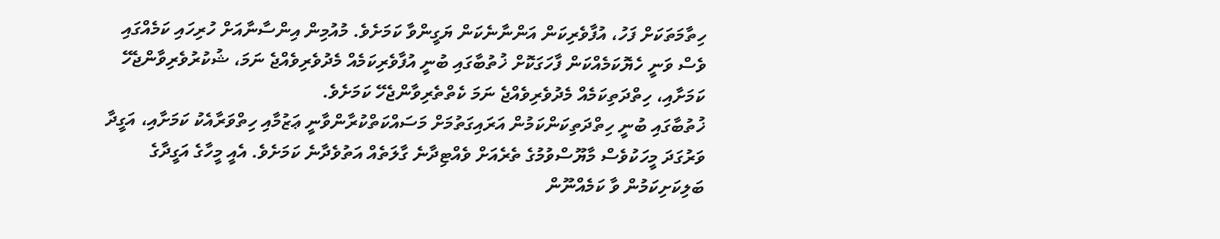ހިތާމަތަކަށް ފަހު، އުފާވެރިކަން އަންނާނެކަން ޔަގީންވާ ކަމަށެވެ. މުއުމިން އިންސާނާއަށް ހުރިހައި ކަމެއްގައި ވެސް ވަނީ ހެޔޮކަމެއްކަން ފާހަގަކޮށް ޚުތުބާގައި ބުނީ އުފާވެރިކަމެއް މެދުވެރިވެއްޖެ ނަމަ، ޝުކުރުވެރިވާންޖެހޭ ކަމަށާއި، ހިތްދަތިކަމެއް މެދުވެރިވެއްޖެ ނަމަ ކެތްތެރިވާންޖެހޭ ކަމަށެވެ.
ޚުތުބާގައި ބުނީ ހިތްދަތިކަންކަމުން އަރައިގަތުމަށް މަސައްކަތްކުރާންވާނީ ޢަޒުމާއި ހިތްވަރާއެކު ކަމަށާއި، އަގީދާ ވަރުގަދަ މީހަކުވެސް މާޔޫސްވުމުގެ ތެރެއަށް ވެއްޓިދާނެ ގާލަތެއް އަތުވެދާނެ ކަމަށެވެ. އެއީ މީހާގެ އަގީދާގެ ބަލިކަށިކަމުން ވާ ކަމެއްނޫން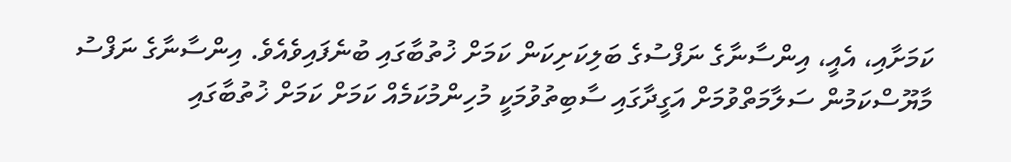ކަމަށާއި، އެއީ، އިންސާނާގެ ނަފްސުގެ ބަލިކަށިކަން ކަމަށް ޚުތުބާގައި ބުނެފައިވެއެވެ. އިންސާނާގެ ނަފްސު މާޔޫސްކަމުން ސަލާމަތްވުމަށް އަގީދާގައި ސާބިތުވުމަކީ މުހިންމުކަމެއް ކަމަށް ކަމަށް ޚުތުބާގައި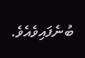ބުނެފައިވެއެވެ.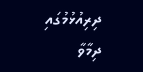ދިރިއުޅުމުގައި ދިމާވާ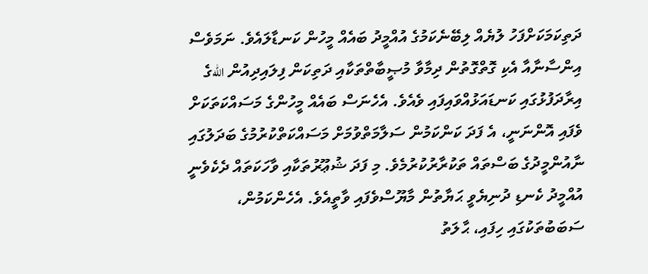ދަތިކަމަކަށްފަހު ލުޔެއް ލިބޭނެކަމުގެ އުއްމީދު ބައެއް މީހުން ކަނޑާލައެވެ. ނަމަވެސް އިންސާނާއާ އެކި ގޮތްގޮތުން ދިމާވާ މުޞީބާތްތަކާއި ދަތިކަން ފިލައިދިއުން اللهގެ އިރާދަފުޅުގައި ކަނޑައަޅުއްވައިފައި ވެއެވެ. އެހެނަސް ބައެއް މީހުންގެ މަސައްކަތަކަށް ވެފައި އޮންނަނީ، އެ ފަދަ ކަންކަމުން ސަލާމަތްވުމަށް މަސައްކަތްކުރުމުގެ ބަދަލުގައި ނާއުންމީދުގެ ބަސްތައް ތަކުރާރުކުރުމެވެ. މި ފަދަ ޝުޢޫރުތަކާއި ވާހަކަތައް ދެކެވެނީ އުއްމީދު ކެނޑި ދުނިޔެވީ ޙަޔާތުން މާޔޫސްވެފައި ވާތީއެވެ. އެހެންކަމުން، ސަބަބުތަކުގައި ހިފައި، ޙާލަތު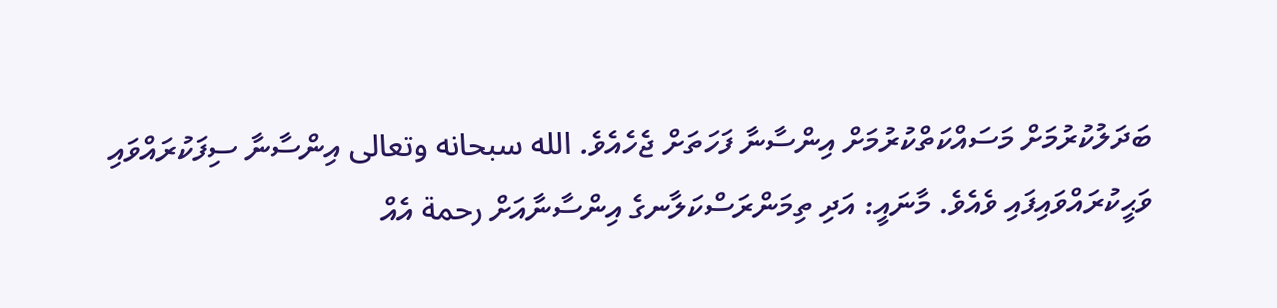ބަދަލުކުރުމަށް މަސައްކަތްކުރުމަށް އިންސާނާ ފަހަތަށް ޖެހެއެވެ. الله سبحانه وتعالى އިންސާނާ ސިފަކުރައްވައި ވަޙީކުރައްވައިފައި ވެއެވެ. މާނައީ: އަދި ތިމަންރަސްކަލާނގެ އިންސާނާއަށް رحمة އެއް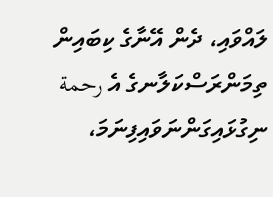ލައްވައި، ދެން އޭނާގެ ކިބައިން ތިމަންރަސްކަލާނގެ އެ رحمة ނިގުޅައިގަންނަވައިފިނަމަ،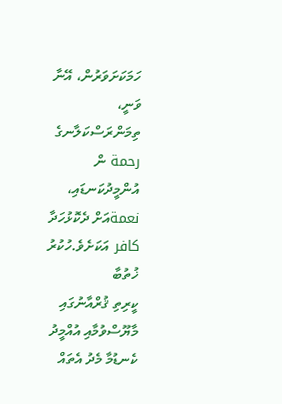ހަމަކަށަވަރުން، އޭނާ ވަނީ، ތިމަންރަސްކަލާނގެ رحمة ން އުންމީދުކަނޑައި، نعمةއަށް ދެކޮޅުހަދާ كافر އަކަށެވެ.ހުކުރު ޚުތުބާ
ކީރިތި ޤުރްއާނުގައި މާޔޫސްވުމާއި އުއްމީދު ކެނޑުމާ މެދު އެތައް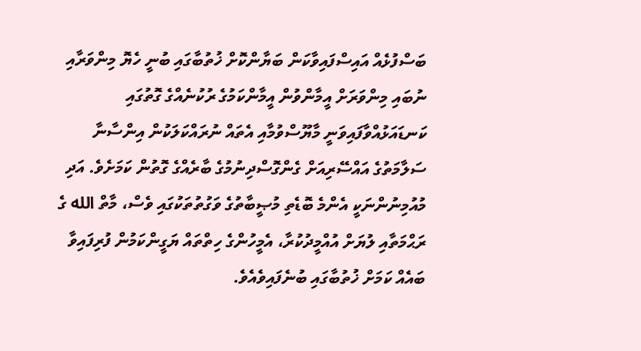ބަސްފުޅެއް އައިސްފައިވާކަން ބަޔާންކޮށް ޚުތުބާގައި ބުނީ ހެޔޮ މިންވަރާއި ނުބައި މިންވަރަށް އީމާންވުން އީމާންކަމުގެ ރުކުނެއްގެ ގޮތުގައި ކަނޑައަޅުއްވާފައިވަނީ މާޔޫސްވުމާއި އެތައް ނުރައްކަލަކުން އިންސާނާ ސަލާމަތުގެ އައްސޭރިއަށް ގެންގޮސްދިނުމުގެ ބާރެއްގެ ގޮތުން ކަމަށެވެ. އަދި މުއުމިނުންނަކީ އެންމެ ބޮޑެތި މުޞީބާތުގެ ވަގުތުތަކުގައި ވެސް، މާތް الله ގެ ރަޙްމަތާއި ލުޔަށް އުއްމީދުކުރާ، އެމީހުންގެ ހިތްތައް ޔަގީންކަމުން ފުރިފައިވާ ބައެއް ކަމަށް ޚުތުބާގައި ބުނެފައިވެއެވެ.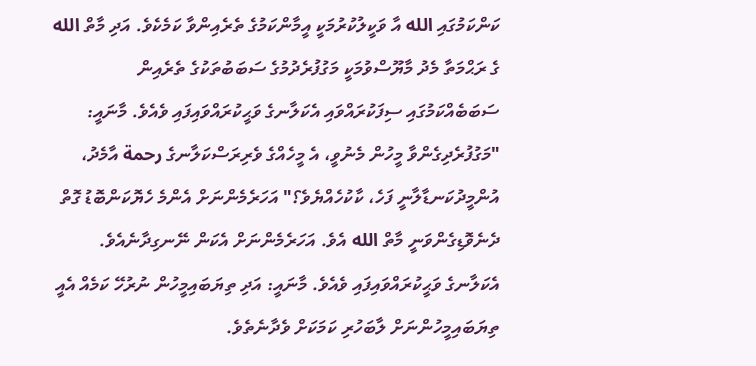ކަންކަމުގައި الله އާ ވަކީލުކުރުމަކީ އީމާންކަމުގެ ތެރެއިންވާ ކަމެކެވެ. އަދި މާތް الله ގެ ރަޙްމަތާ މެދު މާޔޫސްވުމަކީ މަގުފުރެދުމުގެ ސަބަބުތަކުގެ ތެރެއިން ސަބަބެއްކަމުގައި ސިފަކުރައްވައި އެކަލާނގެ ވަޙީކުރައްވައިފައި ވެއެވެ. މާނައީ: "މަގުފުރެދިގެންވާ މީހުން މެނުވީ، އެ މީހެއްގެ ވެރިރަސްކަލާނގެ رحمة އާމެދު، އުންމީދުކަނޑާލާނީ ފަހެ، ކާކުހެއްޔެވެ؟" އަހަރެމެންނަށް އެންމެ ހެޔޮކަންބޮޑު ގޮތް ދެނެވޮޑިގެންވަނީ މާތް الله އެވެ. އަހަރެމެންނަށް އެކަން ނޭނގިދާނެއެވެ. އެކަލާނގެ ވަޙީކުރައްވައިފައި ވެއެވެ. މާނައީ: އަދި ތިޔަބައިމީހުން ނުރުހޭ ކަމެއް އެއީ ތިޔަބައިމީހުންނަށް ލާބަހުރި ކަމަކަށް ވެދާނެތެވެ.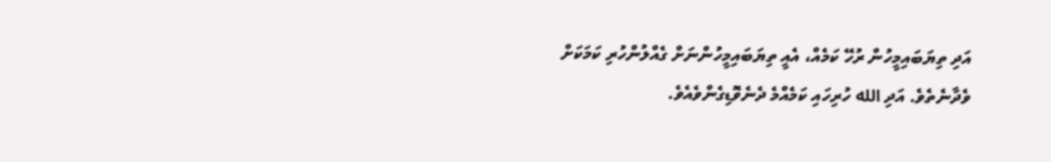އަދި ތިޔަބައިމީހުން ރުހޭ ކަމެއް، އެއީ ތިޔަބައިމީހުންނަށް ގެއްލުންހުރި ކަމަކަށް ވެދާނެތެވެ. އަދި الله ހުރިހައި ކަމެއްމެ ދެނެވޮޑިގެންވެއެވެ.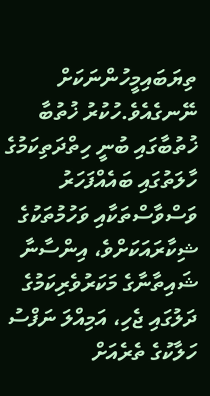ތިޔަބައިމީހުންނަކަށް ނޭނގެއެވެ.ހުކުރު ޚުތުބާ
ޚުތުބާގައި ބުނީ ހިތްދަތިކަމުގެ ހާލަތުގައި ބައެއްފަހަރު ވަސްވާސްތަކާއި ވަހުމުތަކުގެ ޝިކާރައަކަށްވެ، އިންސާނާ ޝައިތާނާގެ މަކަރުވެރިކަމުގެ ދަލުގައި ޖެހި، އަމިއްލަ ނަފްސު ހަލާކުގެ ތެރެއަށް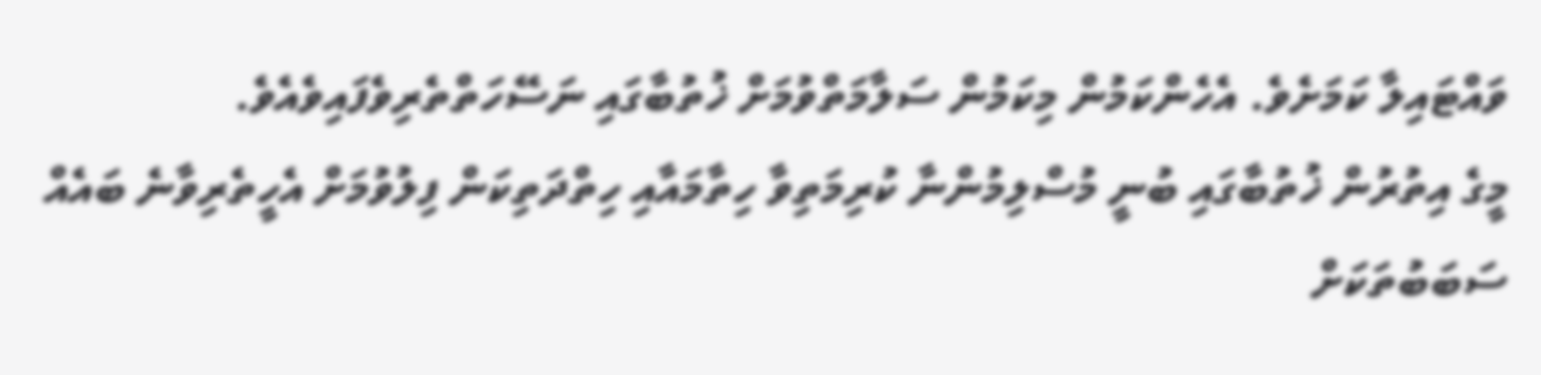ވައްޓައިލާ ކަމަށެވެ. އެހެންކަމުން މިކަމުން ސަލާމަތްވުމަށް ޚުތުބާގައި ނަސޭހަތްތެރިވެފައިވެއެވެ.
މީގެ އިތުރުން ޚުތުބާގައި ބުނީ މުސްލިމުންނާ ކުރިމަތިވާ ހިތާމައާއި ހިތްދަތިކަން ފިލުވުމަށް އެހީތެރިވާނެ ބައެއް ސަބަބުތަކަށް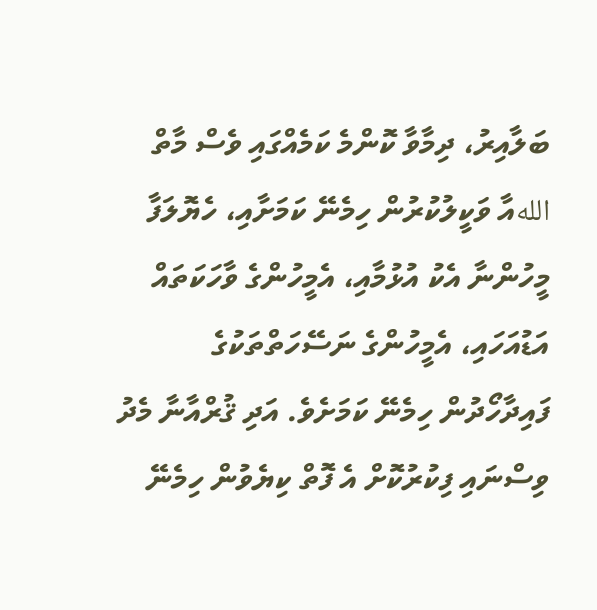ބަލާއިރު، ދިމާވާ ކޮންމެ ކަމެއްގައި ވެސް މާތް اللهއާ ވަކީލުކުރުން ހިމެނޭ ކަމަށާއި، ހެޔޮލަފާ މީހުންނާ އެކު އުޅުމާއި، އެމީހުންގެ ވާހަކަތައް އަޑުއަހައި، އެމީހުންގެ ނަސޭހަތްތަކުގެ ފައިދާހޯދުން ހިމެނޭ ކަމަށެވެ. އަދި ޤުރްއާނާ މެދު ވިސްނައި ފިކުރުކޮށް އެ ފޮތް ކިޔެވުން ހިމެނޭ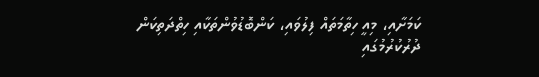ކަމަށާއި، މިއީ ހިތާމަތައް ފިލުވައި، ކަންބޮޑުވުންތަކާއި ހިތްދަތިކަން ދުރުކުރުމުގައި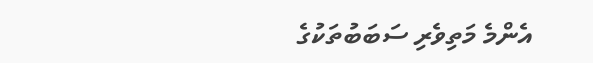އެންމެ މަތިވެރި ސަބަބުތަކުގެ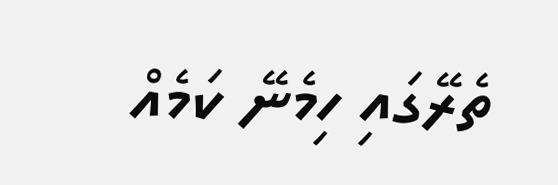ތެރޭގައި ހިމެނޭ ކަމެއް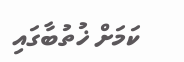ކަމަށް ޚުތުބާގައި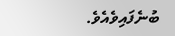ބުނެފައިވެއެވެ.